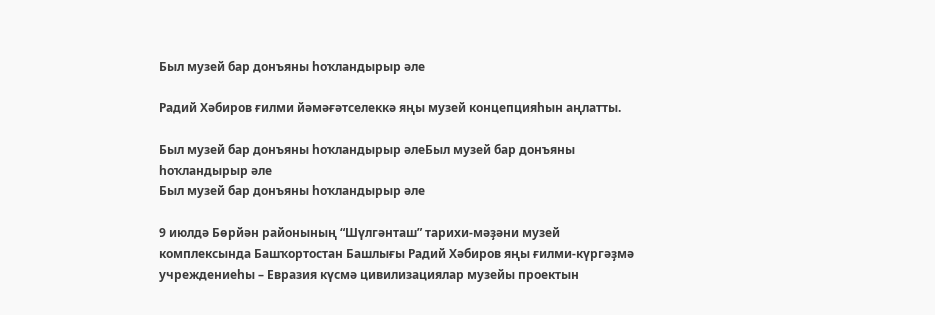Был музей бар донъяны һоҡландырыр әле

Радий Хәбиров ғилми йәмәғәтселеккә яңы музей концепцияһын аңлатты.

Был музей бар донъяны һоҡландырыр әлеБыл музей бар донъяны һоҡландырыр әле
Был музей бар донъяны һоҡландырыр әле

9 июлдә Бөрйән районының “Шүлгәнташ” тарихи-мәҙәни музей комплексында Башҡортостан Башлығы Радий Хәбиров яңы ғилми-күргәҙмә учреждениеһы – Евразия күсмә цивилизациялар музейы проектын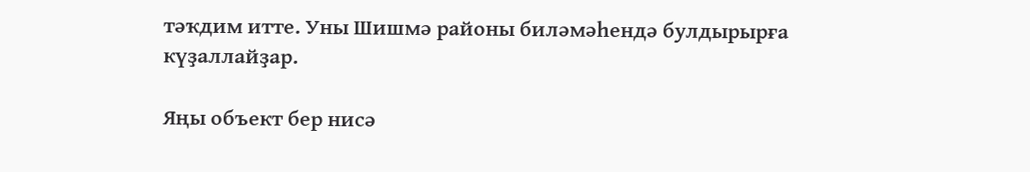тәҡдим итте. Уны Шишмә районы биләмәһендә булдырырға күҙаллайҙар.

Яңы объект бер нисә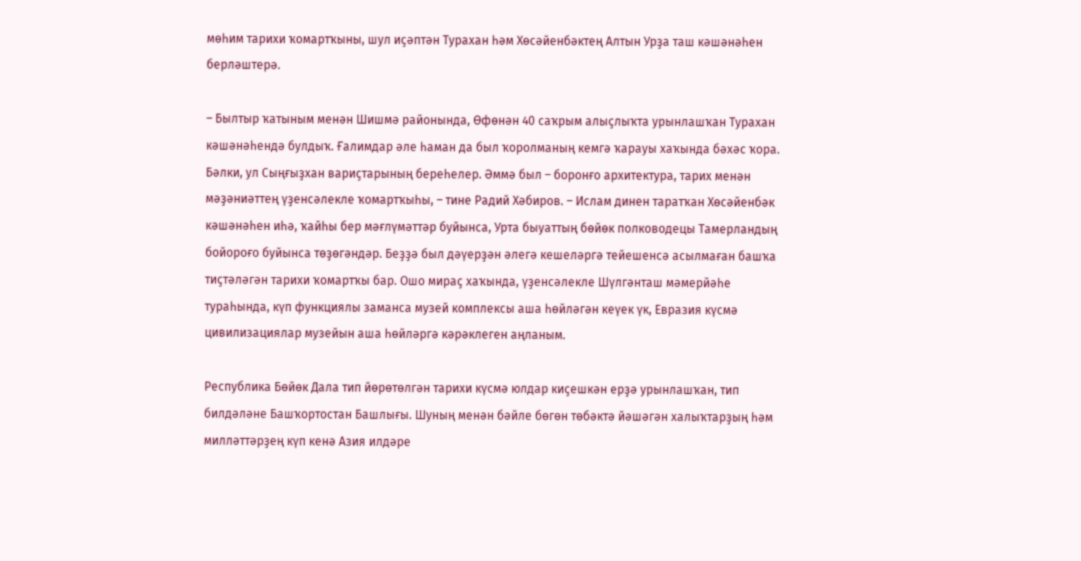мөһим тарихи ҡомартҡыны, шул иҫәптән Турахан һәм Хөсәйенбәктең Алтын Урҙа таш кәшәнәһен берләштерә.

– Былтыр ҡатыным менән Шишмә районында, Өфөнән 40 саҡрым алыҫлыҡта урынлашҡан Турахан кәшәнәһендә булдыҡ. Ғалимдар әле һаман да был ҡоролманың кемгә ҡарауы хаҡында бәхәс ҡора. Бәлки, ул Сыңғыҙхан вариҫтарының береһелер. Әммә был – боронғо архитектура, тарих менән мәҙәниәттең үҙенсәлекле ҡомартҡыһы, – тине Радий Хәбиров. – Ислам динен таратҡан Хөсәйенбәк кәшәнәһен иһә, ҡайһы бер мәғлүмәттәр буйынса, Урта быуаттың бөйөк полководецы Тамерландың бойороғо буйынса төҙөгәндәр. Беҙҙә был дәүерҙән әлегә кешеләргә тейешенсә асылмаған башҡа тиҫтәләгән тарихи ҡомартҡы бар. Ошо мираҫ хаҡында, үҙенсәлекле Шүлгәнташ мәмерйәһе тураһында, күп функциялы заманса музей комплексы аша һөйләгән кеүек үк, Евразия күсмә цивилизациялар музейын аша һөйләргә кәрәклеген аңланым.

Республика Бөйөк Дала тип йөрөтөлгән тарихи күсмә юлдар киҫешкән ерҙә урынлашҡан, тип билдәләне Башҡортостан Башлығы. Шуның менән бәйле бөгөн төбәктә йәшәгән халыҡтарҙың һәм милләттәрҙең күп кенә Азия илдәре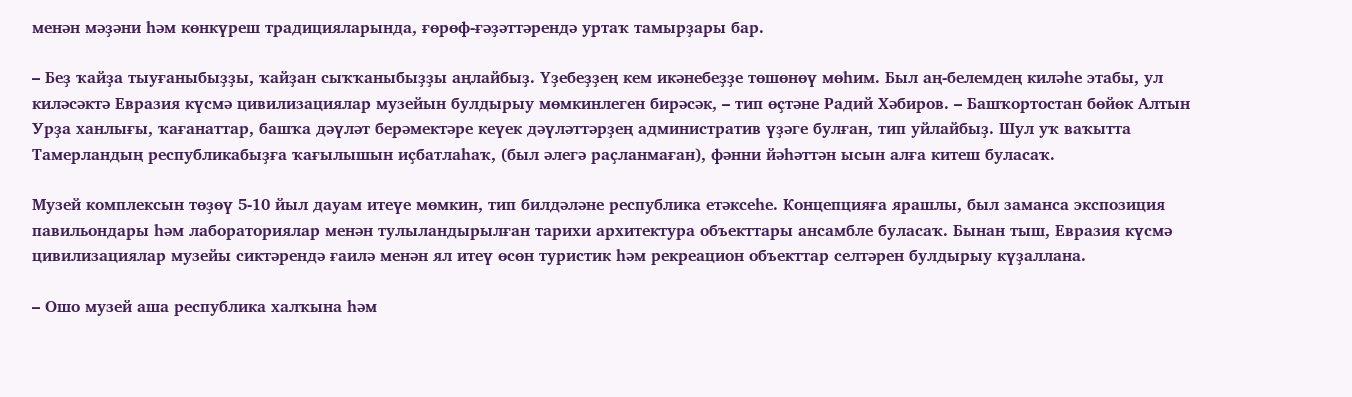менән мәҙәни һәм көнкүреш традицияларында, ғөрөф-ғәҙәттәрендә уртаҡ тамырҙары бар.

– Беҙ ҡайҙа тыуғаныбыҙҙы, ҡайҙан сыҡҡаныбыҙҙы аңлайбыҙ. Үҙебеҙҙең кем икәнебеҙҙе төшөнөү мөһим. Был аң-белемдең киләһе этабы, ул киләсәктә Евразия күсмә цивилизациялар музейын булдырыу мөмкинлеген бирәсәк, – тип өҫтәне Радий Хәбиров. – Башҡортостан бөйөк Алтын Урҙа ханлығы, ҡағанаттар, башҡа дәүләт берәмектәре кеүек дәүләттәрҙең административ үҙәге булған, тип уйлайбыҙ. Шул уҡ ваҡытта Тамерландың республикабыҙға ҡағылышын иҫбатлаһаҡ, (был әлегә раҫланмаған), фәнни йәһәттән ысын алға китеш буласаҡ.

Музей комплексын төҙөү 5-10 йыл дауам итеүе мөмкин, тип билдәләне республика етәксеһе. Концепцияға ярашлы, был заманса экспозиция павильондары һәм лабораториялар менән тулыландырылған тарихи архитектура объекттары ансамбле буласаҡ. Бынан тыш, Евразия күсмә цивилизациялар музейы сиктәрендә ғаилә менән ял итеү өсөн туристик һәм рекреацион объекттар селтәрен булдырыу күҙаллана.

– Ошо музей аша республика халҡына һәм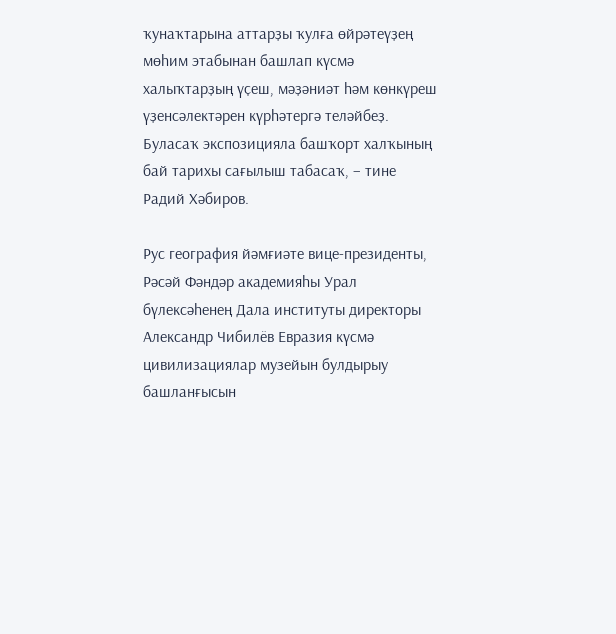ҡунаҡтарына аттарҙы ҡулға өйрәтеүҙең мөһим этабынан башлап күсмә халыҡтарҙың үҫеш, мәҙәниәт һәм көнкүреш үҙенсәлектәрен күрһәтергә теләйбеҙ. Буласаҡ экспозицияла башҡорт халҡының бай тарихы сағылыш табасаҡ, – тине  Радий Хәбиров.

Рус география йәмғиәте вице-президенты, Рәсәй Фәндәр академияһы Урал бүлексәһенең Дала институты директоры Александр Чибилёв Евразия күсмә цивилизациялар музейын булдырыу башланғысын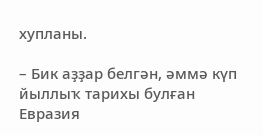хупланы.

– Бик аҙҙар белгән, әммә күп йыллыҡ тарихы булған Евразия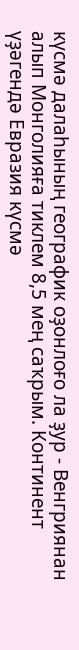күсмә далаһының географик оҙонлоғо ла ҙур - Венгриянан алып Монголияға тиклем 8,5 мең саҡрым. Континент үҙәгендә Евразия күсмә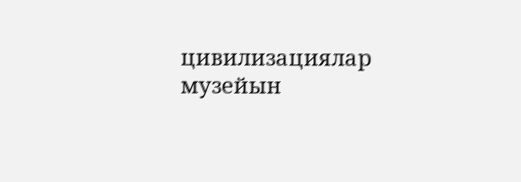цивилизациялар музейын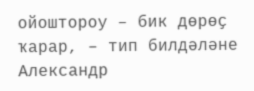ойоштороу – бик дөрөҫ ҡарар, – тип билдәләне Александр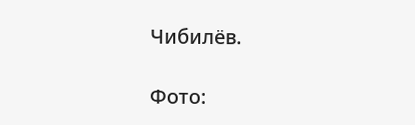Чибилёв.

Фото: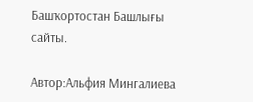Башҡортостан Башлығы сайты.

Автор:Альфия Мингалиева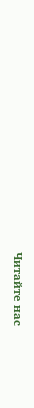Читайте нас